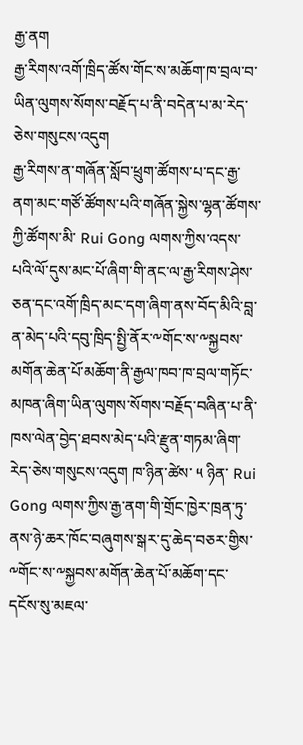རྒྱ་ནག
རྒྱ་རིགས་འགོ་ཁྲིད་ཚོས་གོང་ས་མཆོག་ཁ་བྲལ་བ་ཡིན་ལུགས་སོགས་བརྗོད་པ་ནི་བདེན་པ་མ་རེད་ཅེས་གསུངས་འདུག
རྒྱ་རིགས་ན་གཞོན་སློབ་ཕྲུག་ཚོགས་པ་དང་རྒྱ་ནག་མང་གཙོ་ཚོགས་པའི་གཞོན་སྐྱེས་ལྷན་ཚོགས་ཀྱི་ཚོགས་མི་ Rui Gong ལགས་ཀྱིས་འདས་པའི་ལོ་དུས་མང་པོ་ཞིག་གི་ནང་ལ་རྒྱ་རིགས་ཤེས་ཅན་དང་འགོ་ཁྲིད་མང་དག་ཞིག་ནས་བོད་མིའི་བླ་ན་མེད་པའི་དབུ་ཁྲིད་སྤྱི་ནོར་༸གོང་ས་༸སྐྱབས་མགོན་ཆེན་པོ་མཆོག་ནི་རྒྱལ་ཁབ་ཁ་བྲལ་གཏོང་མཁན་ཞིག་ཡིན་ལུགས་སོགས་བརྗོད་བཞིན་པ་ནི་ཁས་ལེན་བྱེད་ཐབས་མེད་པའི་རྫུན་གཏམ་ཞིག་རེད་ཅེས་གསུངས་འདུག ཁ་ཉིན་ཚེས་ ༥ ཉིན་ Rui Gong ལགས་ཀྱིས་རྒྱ་ནག་གི་གྲོང་ཁྱེར་ཁྲན་ཏུ་ནས་ཉེ་ཆར་ཁོང་བཞུགས་སྒར་དུ་ཆེད་བཅར་གྱིས་༸གོང་ས་༸སྐྱབས་མགོན་ཆེན་པོ་མཆོག་དང་དངོས་སུ་མཇལ་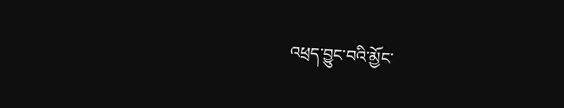འཕྲད་བྱུང་བའི་མྱོང་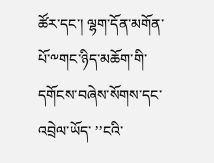ཚོར་དང་། ལྷག་དོན་མགོན་པོ་༸གང་ཉིད་མཆོག་གི་དགོངས་བཞེས་སོགས་དང་འབྲེལ་ཡོད་ ’’ངའི་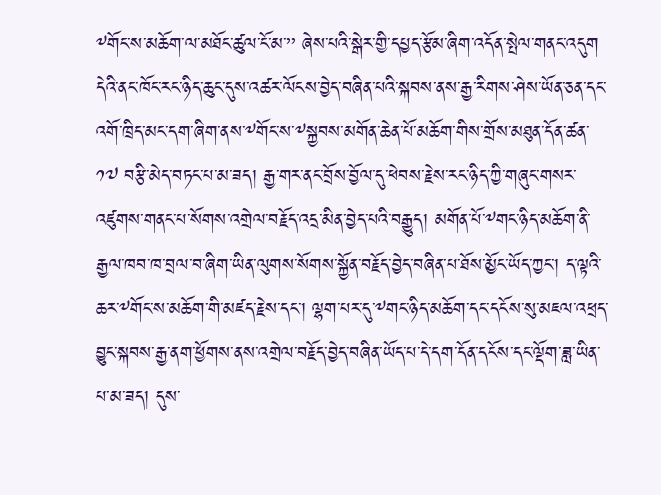༸གོང་ས་མཆོག་ལ་མཐོང་ཚུལ་ངོ་མ་’’ ཞེས་པའི་སྒེར་གྱི་དཔྱད་རྩོམ་ཞིག་འདོན་སྤེལ་གནང་འདུག དེའི་ནང་ཁོང་རང་ཉིད་ཆུང་དུས་འཚར་ལོངས་བྱེད་བཞིན་པའི་སྐབས་ནས་རྒྱ་རིགས་ཤེས་ཡོན་ཅན་དང་འགོ་ཁྲིད་མང་དག་ཞིག་ནས་༸གོང་ས་༸སྐྱབས་མགོན་ཆེན་པོ་མཆོག་གིས་གྲོས་མཐུན་དོན་ཚན་ ༡༧ བརྩི་མེད་བཏང་པ་མ་ཟད། རྒྱ་གར་ནང་བྲོས་བྱོལ་དུ་ཕེབས་རྗེས་རང་ཉིད་ཀྱི་གཞུང་གསར་འཛུགས་གནང་པ་སོགས་འགྲེལ་བརྗོད་འདྲ་མིན་བྱེད་པའི་བརྒྱུད། མགོན་པོ་༸གང་ཉིད་མཆོག་ནི་རྒྱལ་ཁབ་ཁ་བྲལ་བ་ཞིག་ཡིན་ལུགས་སོགས་སྐྱོན་བརྗོད་བྱེད་བཞིན་པ་ཐོས་མྱོང་ཡོད་ཀྱང་། ད་ལྟའི་ཆར་༸གོང་ས་མཆོག་གི་མཛད་རྗེས་དང་། ལྷག་པར་དུ་༸གང་ཉིད་མཆོག་དང་དངོས་སུ་མཇལ་འཕྲད་བྱུང་སྐབས་རྒྱ་ནག་ཕྱོགས་ནས་འགྲེལ་བརྗོད་བྱེད་བཞིན་ཡོད་པ་དེ་དག་དོན་དངོས་དང་ལྡོག་ཟླ་ཡིན་པ་མ་ཟད། དུས་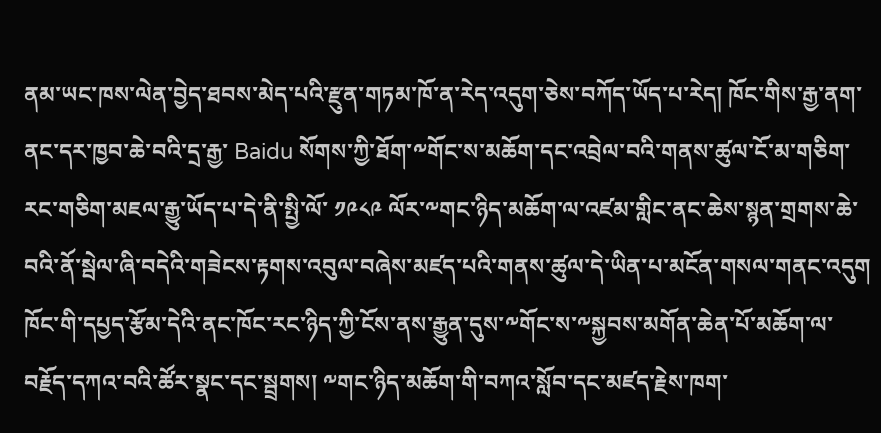ནམ་ཡང་ཁས་ལེན་བྱེད་ཐབས་མེད་པའི་རྫུན་གཏམ་ཁོ་ན་རེད་འདུག་ཅེས་བཀོད་ཡོད་པ་རེད། ཁོང་གིས་རྒྱ་ནག་ནང་དར་ཁྱབ་ཆེ་བའི་དྲ་རྒྱ་ Baidu སོགས་ཀྱི་ཐོག་༸གོང་ས་མཆོག་དང་འབྲེལ་བའི་གནས་ཚུལ་ངོ་མ་གཅིག་རང་གཅིག་མཇལ་རྒྱུ་ཡོད་པ་དེ་ནི་སྤྱི་ལོ་ ༡༩༨༩ ལོར་༸གང་ཉིད་མཆོག་ལ་འཛམ་གླིང་ནང་ཆེས་སྙན་གྲགས་ཆེ་བའི་ནོ་སྦེལ་ཞི་བདེའི་གཟེངས་རྟགས་འབུལ་བཞེས་མཛད་པའི་གནས་ཚུལ་དེ་ཡིན་པ་མངོན་གསལ་གནང་འདུག ཁོང་གི་དཔྱད་རྩོམ་དེའི་ནང་ཁོང་རང་ཉིད་ཀྱི་ངོས་ནས་རྒྱུན་དུས་༸གོང་ས་༸སྐྱབས་མགོན་ཆེན་པོ་མཆོག་ལ་བརྗོད་དཀའ་བའི་ཚོར་སྣང་དང་སྦྲགས། ༸གང་ཉིད་མཆོག་གི་བཀའ་སློབ་དང་མཛད་རྗེས་ཁག་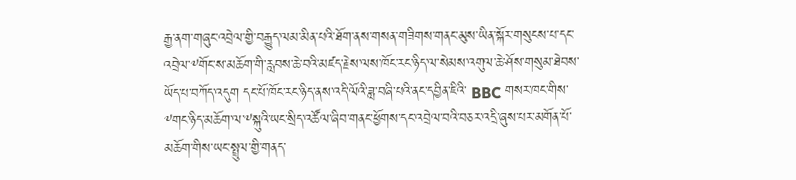རྒྱ་ནག་གཞུང་འབྲེལ་གྱི་བརྒྱུད་ལམ་མིན་པའི་ཐོག་ནས་གསན་གཟིགས་གནང་མུས་ཡིན་སྐོར་གསུངས་པ་དང་འབྲེལ་༸གོང་ས་མཆོག་གི་རླབས་ཆེ་བའི་མཛད་རྗེས་ལས་ཁོང་རང་ཉིད་ལ་སེམས་འགུལ་ཆེ་ཤོས་གསུམ་ཐེབས་ཡོད་པ་བཀོད་འདུག དང་པོ་ཁོང་རང་ཉིད་ནས་འདི་ལོའི་ཟླ་བཞི་པའི་ནང་དབྱིན་ཇིའི་ BBC གསར་ཁང་གིས་༸གང་ཉིད་མཆོག་ལ་༸སྐུའི་ཡང་སྲིད་འཚོལ་ཞིབ་གནང་ཕྱོགས་དང་འབྲེལ་བའི་བཅར་འདྲི་ཞུས་པར་མགོན་པོ་མཆོག་གིས་ཡང་སྤྲུལ་གྱི་གནད་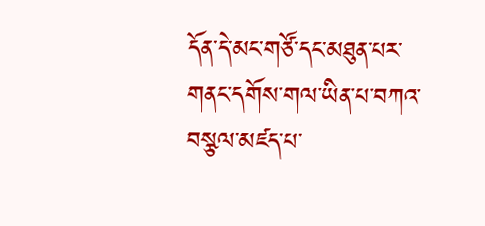དོན་དེ་མང་གཙོ་དང་མཐུན་པར་གནང་དགོས་གལ་ཡིན་པ་བཀའ་བསྩལ་མཛད་པ་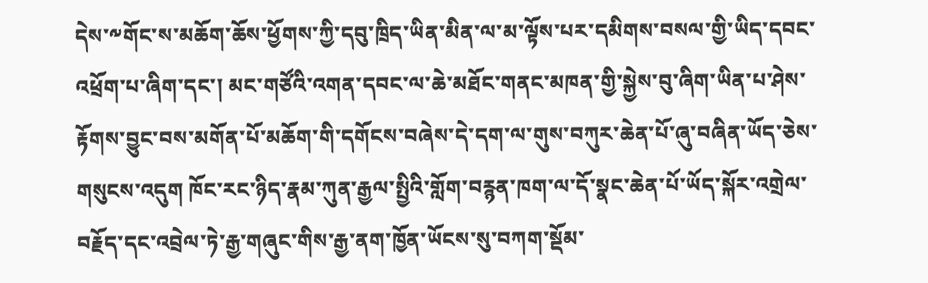དེས་༸གོང་ས་མཆོག་ཆོས་ཕྱོགས་ཀྱི་དབུ་ཁྲིད་ཡིན་མིན་ལ་མ་ལྟོས་པར་དམིགས་བསལ་གྱི་ཡིད་དབང་འཕྲོག་པ་ཞིག་དང་། མང་གཙོའི་འགན་དབང་ལ་ཆེ་མཐོང་གནང་མཁན་གྱི་སྐྱེས་བུ་ཞིག་ཡིན་པ་ཤེས་རྟོགས་བྱུང་བས་མགོན་པོ་མཆོག་གི་དགོངས་བཞེས་དེ་དག་ལ་གུས་བཀུར་ཆེན་པོ་ཞུ་བཞིན་ཡོད་ཅེས་གསུངས་འདུག ཁོང་རང་ཉིད་རྣམ་ཀུན་རྒྱལ་སྤྱིའི་གློག་བརྙན་ཁག་ལ་དོ་སྣང་ཆེན་པོ་ཡོད་སྐོར་འགྲེལ་བརྗོད་དང་འབྲེལ་ཏེ་རྒྱ་གཞུང་གིས་རྒྱ་ནག་ཁྱོན་ཡོངས་སུ་བཀག་སྡོམ་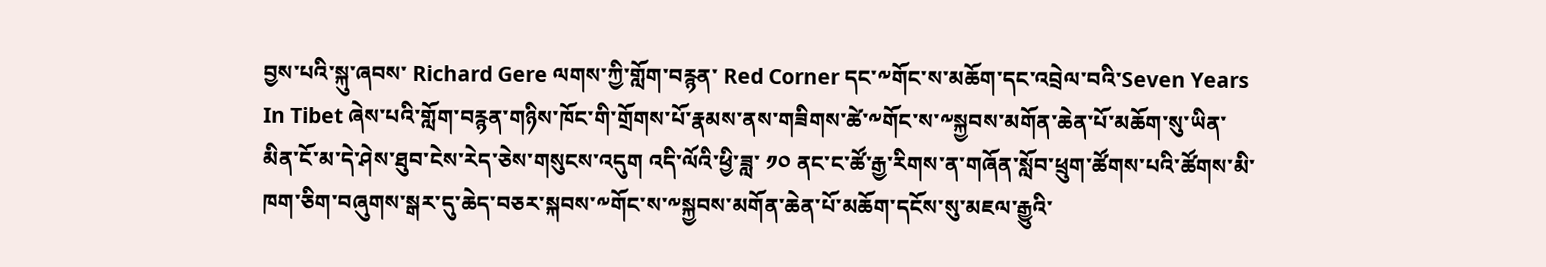བྱས་པའི་སྐུ་ཞབས་ Richard Gere ལགས་ཀྱི་གློག་བརྙན་ Red Corner དང་༸གོང་ས་མཆོག་དང་འབྲེལ་བའི་Seven Years In Tibet ཞེས་པའི་གློག་བརྙན་གཉིས་ཁོང་གི་གྲོགས་པོ་རྣམས་ནས་གཟིགས་ཚེ་༸གོང་ས་༸སྐྱབས་མགོན་ཆེན་པོ་མཆོག་སུ་ཡིན་མིན་ངོ་མ་དེ་ཤེས་ཐུབ་ངེས་རེད་ཅེས་གསུངས་འདུག འདི་ལོའི་ཕྱི་ཟླ་ ༡༠ ནང་ང་ཚོ་རྒྱ་རིགས་ན་གཞོན་སློབ་ཕྲུག་ཚོགས་པའི་ཚོགས་མི་ཁག་ཅིག་བཞུགས་སྒར་དུ་ཆེད་བཅར་སྐབས་༸གོང་ས་༸སྐྱབས་མགོན་ཆེན་པོ་མཆོག་དངོས་སུ་མཇལ་རྒྱུའི་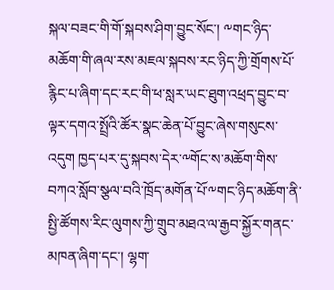སྐལ་བཟང་གི་གོ་སྐབས་ཤིག་བྱུང་སོང་། ༸གང་ཉིད་མཆོག་གི་ཞལ་རས་མཇལ་སྐབས་རང་ཉིད་ཀྱི་གྲོགས་པོ་རྙིང་པ་ཞིག་དང་རང་གི་ཕ་སླར་ཡང་ཐུག་འཕྲད་བྱུང་བ་ལྟར་དགའ་སྤྲོའི་ཚོར་སྣང་ཆེན་པོ་བྱུང་ཞེས་གསུངས་འདུག ཁྱད་པར་དུ་སྐབས་དེར་༸གོང་ས་མཆོག་གིས་བཀའ་སློབ་སྩལ་བའི་ཁྲོད་མགོན་པོ་༸གང་ཉིད་མཆོག་ནི་སྤྱི་ཚོགས་རིང་ལུགས་ཀྱི་གྲུབ་མཐའ་ལ་རྒྱབ་སྐྱོར་གནང་མཁན་ཞིག་དང་། ལྷག་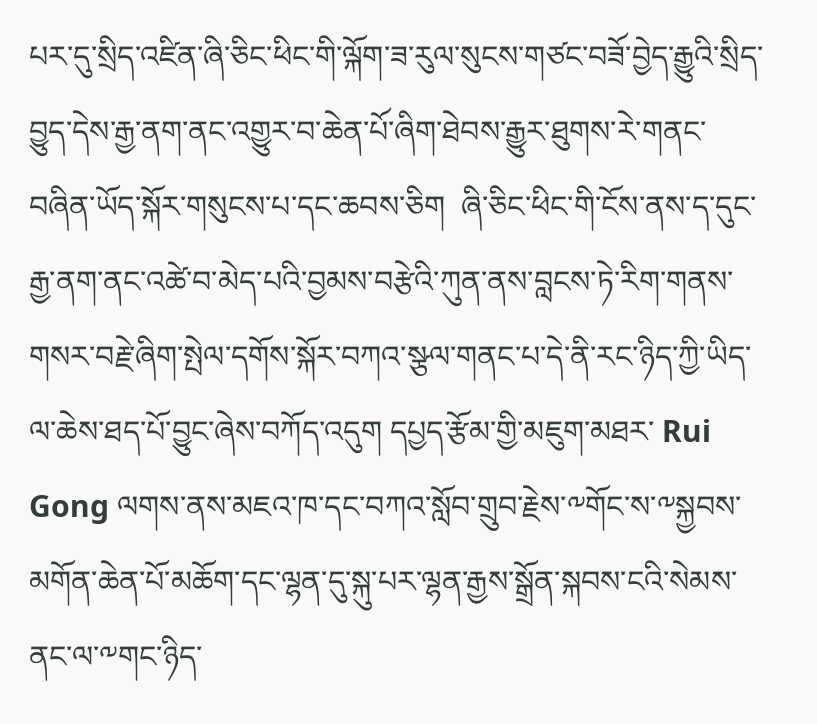པར་དུ་སྲིད་འཛིན་ཞི་ཅིང་ཕིང་གི་ལྐོག་ཟ་རུལ་སུངས་གཙང་བཟོ་བྱེད་རྒྱུའི་སྲིད་བྱུད་དེས་རྒྱ་ནག་ནང་འགྱུར་བ་ཆེན་པོ་ཞིག་ཐེབས་རྒྱུར་ཐུགས་རེ་གནང་བཞིན་ཡོད་སྐོར་གསུངས་པ་དང་ཆབས་ཅིག  ཞི་ཅིང་ཕིང་གི་ངོས་ནས་ད་དུང་རྒྱ་ནག་ནང་འཚེ་བ་མེད་པའི་བྱམས་བརྩེའི་ཀུན་ནས་བླངས་ཏེ་རིག་གནས་གསར་བརྗེ་ཞིག་སྤེལ་དགོས་སྐོར་བཀའ་སྩལ་གནང་པ་དེ་ནི་རང་ཉིད་ཀྱི་ཡིད་ལ་ཆེས་ཐད་པོ་བྱུང་ཞེས་བཀོད་འདུག དཔྱད་རྩོམ་གྱི་མཇུག་མཐར་ Rui Gong ལགས་ནས་མཇའ་ཁ་དང་བཀའ་སློབ་གྲུབ་རྗེས་༸གོང་ས་༸སྐྱབས་མགོན་ཆེན་པོ་མཆོག་དང་ལྷན་དུ་སྐུ་པར་ལྷན་རྒྱས་སྒྲོན་སྐབས་ངའི་སེམས་ནང་ལ་༸གང་ཉིད་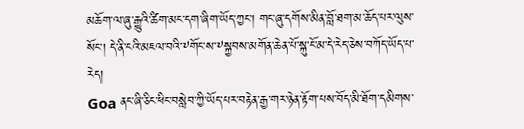མཆོག་ལ་ཞུ་རྒྱུའི་ཚིག་མང་དག་ཞིག་ཡོད་ཀྱང་། གང་ཞུ་དགོས་མིན་བློ་ཐག་མ་ཆོད་པར་ལུས་སོང་། དེ་ནི་ངའི་མཇལ་བའི་༸གོང་ས་༸སྐྱབས་མགོན་ཆེན་པོ་སྐུ་ངོ་མ་དེ་རེད་ཅེས་བཀོད་ཡོད་པ་རེད།
Goa ནང་ཞི་ཅིང་ཕིང་བསླེབ་ཀྱི་ཡོད་པར་བརྟེན་རྒྱ་གར་ཉེན་རྟོག་པས་བོད་མི་ཐོག་དམིགས་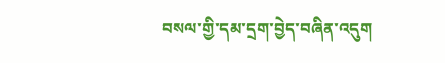བསལ་གྱི་དམ་དྲག་བྱེད་བཞིན་འདུག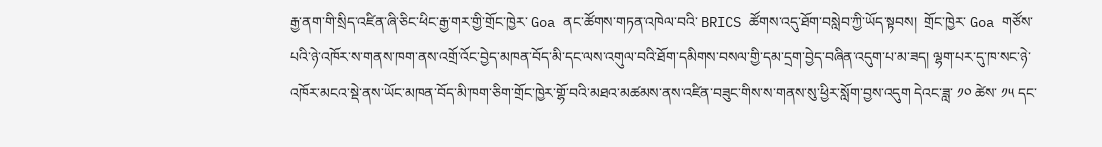རྒྱ་ནག་གི་སྲིད་འཛིན་ཞི་ཅིང་ཕིང་རྒྱ་གར་གྱི་གྲོང་ཁྱེར་ Goa ནང་ཚོགས་གཏན་འཁེལ་བའི་ BRICS ཚོགས་འདུ་ཐོག་བསླེབ་ཀྱི་ཡོད་སྟབས།  གྲོང་ཁྱེར་ Goa གཙོས་པའི་ཉེ་འཁོར་ས་གནས་ཁག་ནས་འགྲོ་འོང་བྱེད་མཁན་བོད་མི་དང་ལས་འགུལ་བའི་ཐོག་དམིགས་བསལ་གྱི་དམ་དྲག་བྱེད་བཞིན་འདུག་པ་མ་ཟད། ལྷག་པར་དུ་ཁ་སང་ཉེ་འཁོར་མངའ་སྡེ་ནས་ཡོང་མཁན་བོད་མི་ཁག་ཅིག་གྲོང་ཁྱེར་གྷོ་བའི་མཐའ་མཚམས་ནས་འཛིན་བཟུང་གིས་ས་གནས་སུ་ཕྱིར་སློག་བྱས་འདུག དེའང་ཟླ་ ༡༠ ཚེས་ ༡༥ དང་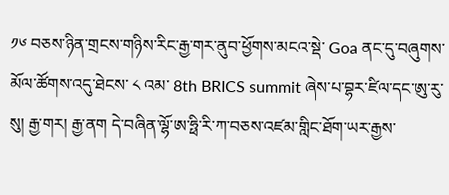༡༦ བཅས་ཉིན་གྲངས་གཉིས་རིང་རྒྱ་གར་ནུབ་ཕྱོགས་མངའ་སྡེ་ Goa ནང་དུ་བཞུགས་མོལ་ཚོགས་འདུ་ཐེངས་ ༨ འམ་ 8th BRICS summit ཞེས་པ་བྷར་ཛིལ་དང་ཨུ་རུ་སུ། རྒྱ་གར། རྒྱ་ནག དེ་བཞིན་ལྷོ་ཨ་ཧྥི་རི་ཀ་བཅས་འཛམ་གླིང་ཐོག་ཡར་རྒྱས་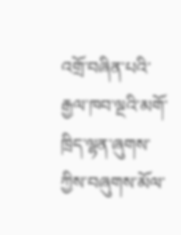འགྲོ་བཞིན་པའི་རྒྱལ་ཁབ་ལྔའི་མགོ་ཁྲིད་ལྷན་ཞུགས་ཀྱིས་བཞུགས་མོལ་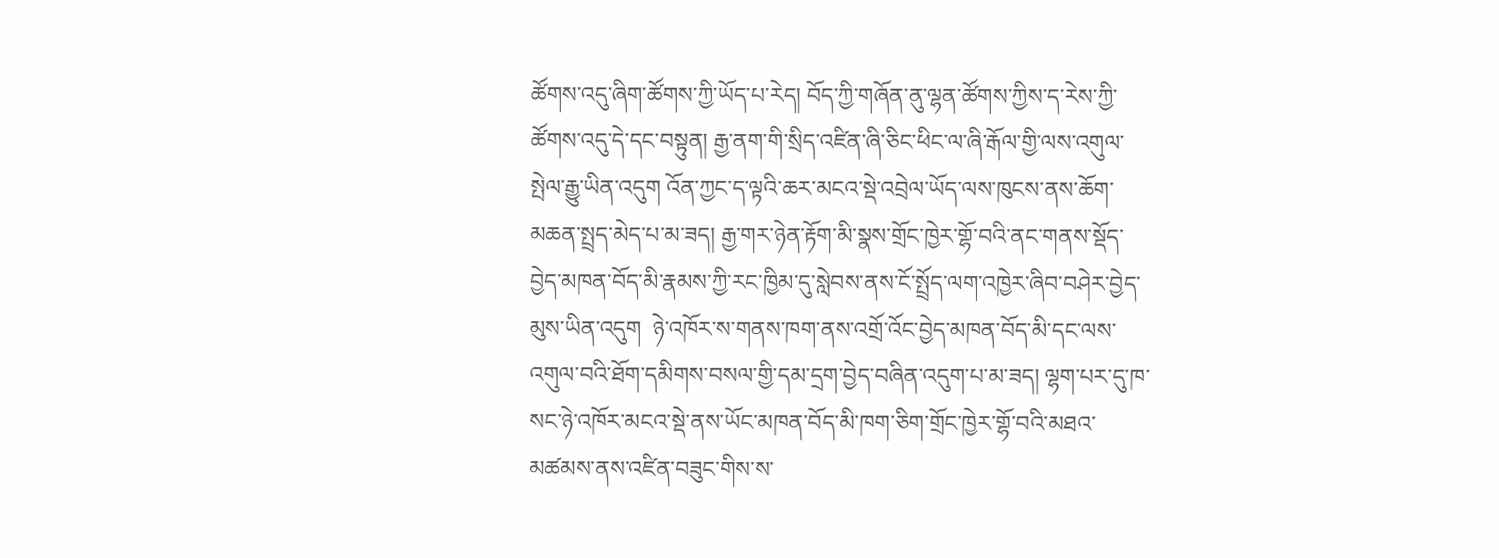ཚོགས་འདུ་ཞིག་ཚོགས་ཀྱི་ཡོད་པ་རེད། བོད་ཀྱི་གཞོན་ནུ་ལྷན་ཚོགས་ཀྱིས་ད་རེས་ཀྱི་ཚོགས་འདུ་དེ་དང་བསྟུན། རྒྱ་ནག་གི་སྲིད་འཛིན་ཞི་ཅིང་ཕིང་ལ་ཞི་རྒོལ་གྱི་ལས་འགུལ་སྤེལ་རྒྱུ་ཡིན་འདུག འོན་ཀྱང་ད་ལྟའི་ཆར་མངའ་སྡེ་འབྲེལ་ཡོད་ལས་ཁུངས་ནས་ཆོག་མཆན་སྤྲད་མེད་པ་མ་ཟད། རྒྱ་གར་ཉེན་རྟོག་མི་སྣས་གྲོང་ཁྱེར་གྷོ་བའི་ནང་གནས་སྡོད་བྱེད་མཁན་བོད་མི་རྣམས་ཀྱི་རང་ཁྱིམ་དུ་སླེབས་ནས་ངོ་སྤྲོད་ལག་འཁྱེར་ཞིབ་བཤེར་བྱེད་མུས་ཡིན་འདུག  ཉེ་འཁོར་ས་གནས་ཁག་ནས་འགྲོ་འོང་བྱེད་མཁན་བོད་མི་དང་ལས་འགུལ་བའི་ཐོག་དམིགས་བསལ་གྱི་དམ་དྲག་བྱེད་བཞིན་འདུག་པ་མ་ཟད། ལྷག་པར་དུ་ཁ་སང་ཉེ་འཁོར་མངའ་སྡེ་ནས་ཡོང་མཁན་བོད་མི་ཁག་ཅིག་གྲོང་ཁྱེར་གྷོ་བའི་མཐའ་མཚམས་ནས་འཛིན་བཟུང་གིས་ས་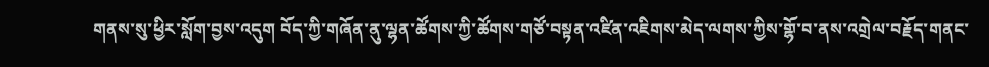གནས་སུ་ཕྱིར་སློག་བྱས་འདུག བོད་ཀྱི་གཞོན་ནུ་ལྷན་ཚོགས་ཀྱི་ཚོགས་གཙོ་བསྟན་འཛིན་འཇིགས་མེད་ལགས་ཀྱིས་གྷོ་བ་ནས་འགྲེལ་བརྗོད་གནང་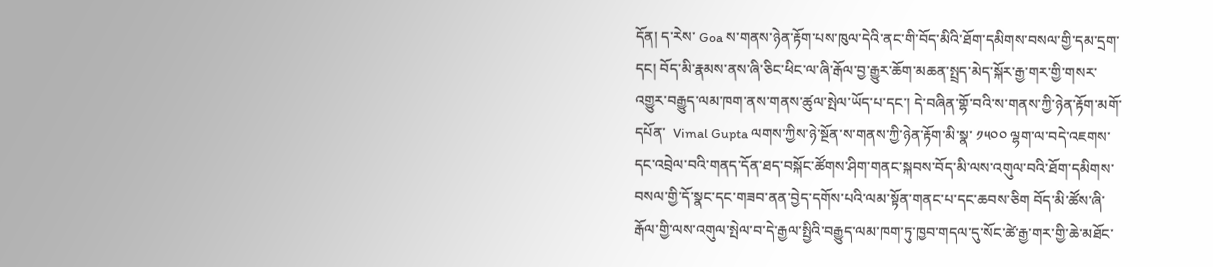དོན། ད་རེས་ Goa ས་གནས་ཉེན་རྟོག་པས་ཁུལ་དེའི་ནང་གི་བོད་མིའི་ཐོག་དམིགས་བསལ་གྱི་དམ་དྲག་དང། བོད་མི་རྣམས་ནས་ཞི་ཅིང་ཕིང་ལ་ཞི་རྒོལ་བྱ་རྒྱུར་ཆོག་མཆན་སྤྲད་མེད་སྐོར་རྒྱ་གར་གྱི་གསར་འགྱུར་བརྒྱུད་ལམ་ཁག་ནས་གནས་ཚུལ་སྤེལ་ཡོད་པ་དང་། དེ་བཞིན་གྷོ་བའི་ས་གནས་ཀྱི་ཉེན་རྟོག་མགོ་དཔོན་  Vimal Gupta ལགས་ཀྱིས་ཉེ་སྔོན་ས་གནས་ཀྱི་ཉེན་རྟོག་མི་སྣ་ ༡༥༠༠ ལྷག་ལ་བདེ་འཇགས་དང་འབྲེལ་བའི་གནད་དོན་ཐད་བསྐོང་ཚོགས་ཤིག་གནང་སྐབས་བོད་མི་ལས་འགུལ་བའི་ཐོག་དམིགས་བསལ་གྱི་དོ་སྣང་དང་གཟབ་ནན་བྱེད་དགོས་པའི་ལམ་སྟོན་གནང་པ་དང་ཆབས་ཅིག བོད་མི་ཚོས་ཞི་རྒོལ་གྱི་ལས་འགུལ་སྤེལ་བ་དེ་རྒྱལ་སྤྱིའི་བརྒྱུད་ལམ་ཁག་ཏུ་ཁྱབ་གདལ་དུ་སོང་ཚེ་རྒྱ་གར་གྱི་ཆེ་མཐོང་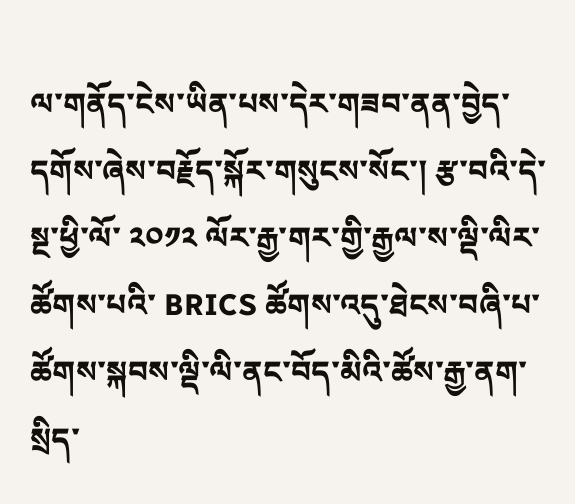ལ་གནོད་ངེས་ཡིན་པས་དེར་གཟབ་ནན་བྱེད་དགོས་ཞེས་བརྗོད་སྐོར་གསུངས་སོང་། རྩ་བའི་དེ་སྔ་ཕྱི་ལོ་ ༢༠༡༢ ལོར་རྒྱ་གར་གྱི་རྒྱལ་ས་ལྡི་ལིར་ཚོགས་པའི་ BRICS ཚོགས་འདུ་ཐེངས་བཞི་པ་ཚོགས་སྐབས་ལྡི་ལི་ནང་བོད་མིའི་ཚོས་རྒྱ་ནག་སྲིད་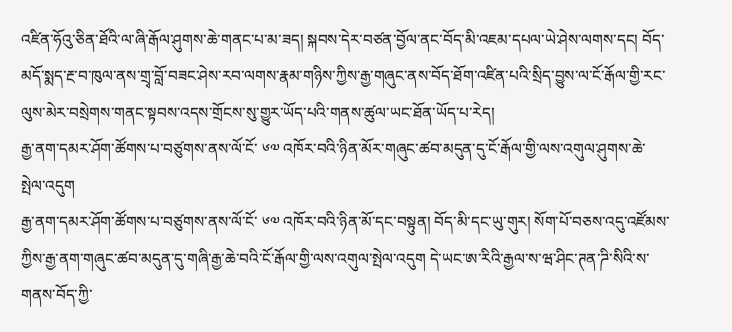འཛིན་ཧོའུ་ཅིན་ཐོའི་ལ་ཞི་རྒོལ་ཤུགས་ཆེ་གནང་པ་མ་ཟད། སྐབས་དེར་བཙན་བྱོལ་ནང་བོད་མི་འཇམ་དཔལ་ཡེ་ཤེས་ལགས་དང། བོད་མདོ་སྨད་རྔ་བ་ཁུལ་ནས་གྲྭ་བློ་བཟང་ཤེས་རབ་ལགས་རྣམ་གཉིས་ཀྱིས་རྒྱ་གཞུང་ནས་བོད་ཐོག་འཛིན་པའི་སྲིད་བྱུས་ལ་ངོ་རྒོལ་གྱི་རང་ལུས་མེར་བསྲེགས་གནང་སྟབས་འདས་གྲོངས་སུ་གྱུར་ཡོད་པའི་གནས་ཚུལ་ཡང་ཐོན་ཡོད་པ་རེད།
རྒྱ་ནག་དམར་ཤོག་ཚོགས་པ་བཙུགས་ནས་ལོ་ངོ་ ༦༧ འཁོར་བའི་ཉིན་མོར་གཞུང་ཚབ་མདུན་དུ་ངོ་རྒོལ་གྱི་ལས་འགུལ་ཤུགས་ཆེ་སྤེལ་འདུག
རྒྱ་ནག་དམར་ཤོག་ཚོགས་པ་བཙུགས་ནས་ལོ་ངོ་ ༦༧ འཁོར་བའི་ཉིན་མོ་དང་བསྟུན། བོད་མི་དང་ཡུ་གུར། སོག་པོ་བཅས་འདུ་འཛོམས་ཀྱིས་རྒྱ་ནག་གཞུང་ཚབ་མདུན་དུ་གཞི་རྒྱ་ཆེ་བའི་ངོ་རྒོལ་གྱི་ལས་འགུལ་སྤེལ་འདུག དེ་ཡང་ཨ་རིའི་རྒྱལ་ས་ཝ་ཤིང་ཊན་ཌི་སིའི་ས་གནས་བོད་ཀྱི་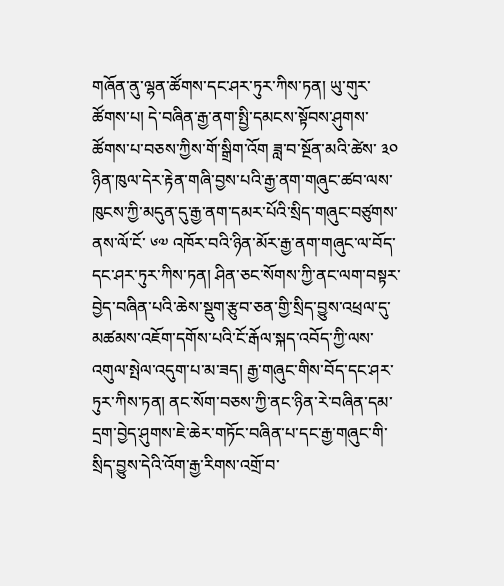གཞོན་ནུ་ལྷན་ཚོགས་དང་ཤར་ཏུར་ཀིས་ཏན། ཡུ་གུར་ཚོགས་པ། དེ་བཞིན་རྒྱ་ནག་སྤྱི་དམངས་སྟོབས་ཤུགས་ཚོགས་པ་བཅས་ཀྱིས་གོ་སྒྲིག་འོག ཟླ་བ་སྔོན་མའི་ཚེས་ ༣༠ ཉིན་ཁུལ་དེར་རྟེན་གཞི་བྱས་པའི་རྒྱ་ནག་གཞུང་ཚབ་ལས་ཁུངས་ཀྱི་མདུན་དུ་རྒྱ་ནག་དམར་པོའི་སྲིད་གཞུང་བཙུགས་ནས་ལོ་ངོ་ ༦༧ འཁོར་བའི་ཉིན་མོར་རྒྱ་ནག་གཞུང་ལ་བོད་དང་ཤར་ཏུར་ཀིས་ཏན། ཤིན་ཅང་སོགས་ཀྱི་ནང་ལག་བསྟར་བྱེད་བཞིན་པའི་ཆེས་སྡུག་རྩུབ་ཅན་གྱི་སྲིད་བྱུས་འཕྲལ་དུ་མཚམས་འཇོག་དགོས་པའི་ངོ་རྒོལ་སྐད་འབོད་ཀྱི་ལས་འགུལ་སྤེལ་འདུག་པ་མ་ཟད། རྒྱ་གཞུང་གིས་བོད་དང་ཤར་ཏུར་ཀིས་ཏན། ནང་སོག་བཅས་ཀྱི་ནང་ཉིན་རེ་བཞིན་དམ་དྲག་བྱེད་ཤུགས་ཇེ་ཆེར་གཏོང་བཞིན་པ་དང་རྒྱ་གཞུང་གི་སྲིད་བྱུས་དེའི་འོག་རྒྱ་རིགས་འགྲོ་བ་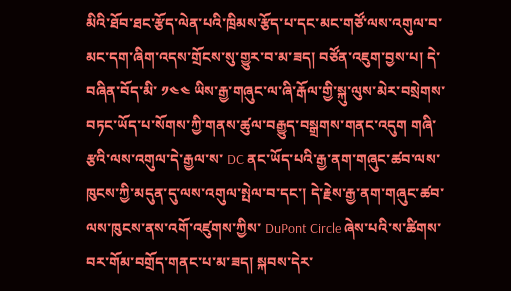མིའི་ཐོབ་ཐང་རྩོད་ལེན་པའི་ཁྲིམས་རྩོད་པ་དང་མང་གཙོ་ལས་འགུལ་བ་མང་དག་ཞིག་འདས་གྲོངས་སུ་གྱུར་བ་མ་ཟད། བཙོན་འཇུག་བྱས་པ། དེ་བཞིན་བོད་མི་ ༡༤༤ ཡིས་རྒྱ་གཞུང་ལ་ཞི་རྒོལ་གྱི་སྐུ་ལུས་མེར་བསྲེགས་བཏང་ཡོད་པ་སོགས་ཀྱི་གནས་ཚུལ་བརྒྱུད་བསྒྲགས་གནང་འདུག གཞི་རྩའི་ལས་འགུལ་དེ་རྒྱལ་ས་ DC ནང་ཡོད་པའི་རྒྱ་ནག་གཞུང་ཚབ་ལས་ཁུངས་ཀྱི་མདུན་དུ་ལས་འགུལ་སྤེལ་བ་དང་། དེ་རྗེས་རྒྱ་ནག་གཞུང་ཚབ་ལས་ཁུངས་ནས་འགོ་འཛུགས་ཀྱིས་ DuPont Circle ཞེས་པའི་ས་ཚིགས་བར་གོམ་བགྲོད་གནང་པ་མ་ཟད། སྐབས་དེར་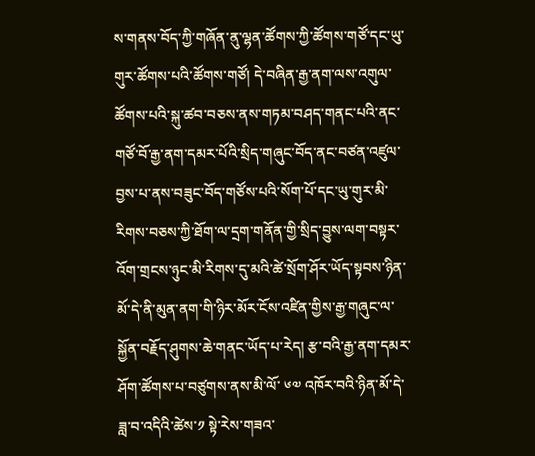ས་གནས་བོད་ཀྱི་གཞོན་ནུ་ལྷན་ཚོགས་ཀྱི་ཚོགས་གཙོ་དང་ཡུ་གུར་ཚོགས་པའི་ཚོགས་གཙོ། དེ་བཞིན་རྒྱ་ནག་ལས་འགུལ་ཚོགས་པའི་སྐུ་ཚབ་བཅས་ནས་གཏམ་བཤད་གནང་པའི་ནང་གཙོ་བོ་རྒྱ་ནག་དམར་པོའི་སྲིད་གཞུང་བོད་ནང་བཙན་འཛུལ་བྱས་པ་ནས་བཟུང་བོད་གཙོས་པའི་སོག་པོ་དང་ཡུ་གུར་མི་རིགས་བཅས་ཀྱི་ཐོག་ལ་དྲག་གནོན་གྱི་སྲིད་བྱུས་ལག་བསྟར་འོག་གྲངས་ཉུང་མི་རིགས་དུ་མའི་ཚེ་སྲོག་ཤོར་ཡོད་སྟབས་ཉིན་མོ་དེ་ནི་མུན་ནག་གི་ཉིར་མོར་ངོས་འཛིན་གྱིས་རྒྱ་གཞུང་ལ་སྐྱོན་བརྗོད་ཤུགས་ཆེ་གནང་ཡོད་པ་རེད། རྩ་བའི་རྒྱ་ནག་དམར་ཤོག་ཚོགས་པ་བཙུགས་ནས་མི་ལོ་ ༦༧ འཁོར་བའི་ཉིན་མོ་དེ་ཟླ་བ་འདིའི་ཚེས་༡ སྟེ་རེས་གཟའ་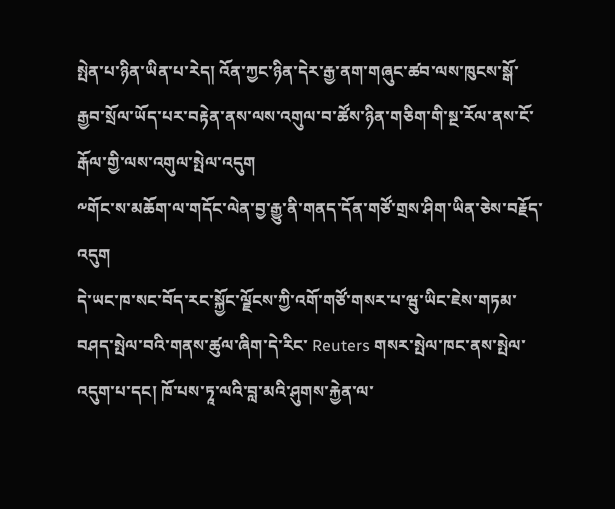སྤེན་པ་ཉིན་ཡིན་པ་རེད། འོན་ཀྱང་ཉིན་དེར་རྒྱ་ནག་གཞུང་ཚབ་ལས་ཁུངས་སྒོ་རྒྱབ་སྲོལ་ཡོད་པར་བརྟེན་ནས་ལས་འགུལ་བ་ཚོས་ཉིན་གཅིག་གི་སྔ་རོལ་ནས་ངོ་རྒོལ་གྱི་ལས་འགུལ་སྤེལ་འདུག
༸གོང་ས་མཆོག་ལ་གདོང་ལེན་བྱ་རྒྱུ་ནི་གནད་དོན་གཙོ་གྲས་ཤིག་ཡིན་ཅེས་བརྗོད་འདུག
དེ་ཡང་ཁ་སང་བོད་རང་སྐྱོང་ལྗོངས་ཀྱི་འགོ་གཙོ་གསར་པ་ཝུ་ཡིང་ཇེས་གཏམ་བཤད་སྤེལ་བའི་གནས་ཚུལ་ཞིག་དེ་རིང་ Reuters གསར་སྤེལ་ཁང་ནས་སྤེལ་འདུག་པ་དང། ཁོ་པས་ཏཱ་ལའི་བླ་མའི་ཤུགས་རྐྱེན་ལ་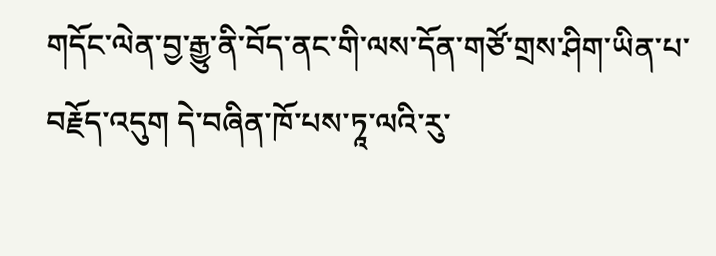གདོང་ལེན་བྱ་རྒྱུ་ནི་བོད་ནང་གི་ལས་དོན་གཙོ་གྲས་ཤིག་ཡིན་པ་བརྗོད་འདུག དེ་བཞིན་ཁོ་པས་ཏཱ་ལའི་རུ་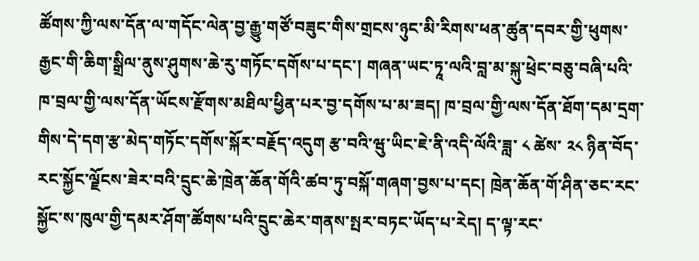ཚོགས་ཀྱི་ལས་དོན་ལ་གདོང་ལེན་བྱ་རྒྱུ་གཙོ་བཟུང་གིས་གྲངས་ཉུང་མི་རིགས་ཕན་ཚུན་དབར་གྱི་ཕུགས་རྒྱང་གི་ཆིག་སྒྲིལ་ནུས་ཤུགས་ཆེ་རུ་གཏོང་དགོས་པ་དང་། གཞན་ཡང་ཏཱ་ལའི་བླ་མ་སྐུ་ཕྲེང་བཅུ་བཞི་པའི་ཁ་བྲལ་གྱི་ལས་དོན་ཡོངས་རྫོགས་མཐིལ་ཕྱིན་པར་བྱ་དགོས་པ་མ་ཟད། ཁ་བྲལ་གྱི་ལས་དོན་ཐོག་དམ་དྲག་གིས་དེ་དག་རྩ་མེད་གཏོང་དགོས་སྐོར་བརྗོད་འདུག རྩ་བའི་ཝུ་ཡིང་ཇེ་ནི་འདི་ལོའི་ཟླ་ ༨ ཚེས་ ༢༨ ཉིན་བོད་རང་སྐྱོང་ལྗོངས་ཟེར་བའི་དྲུང་ཆེ་ཁྲེན་ཆོན་གོའི་ཚབ་ཏུ་བསྐོ་གཞག་བྱས་པ་དང། ཁྲེན་ཆོན་གོ་ཤིན་ཅང་རང་སྐྱོང་ས་ཁུལ་གྱི་དམར་ཤོག་ཚོགས་པའི་དྲུང་ཆེར་གནས་སྤར་བཏང་ཡོད་པ་རེད། ད་ལྟ་རང་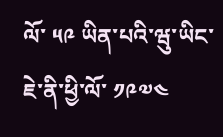ལོ་ ༥༩ ཡིན་པའི་ཝུ་ཡིང་ཇེ་ནི་ཕྱི་ལོ་ ༡༩༧༤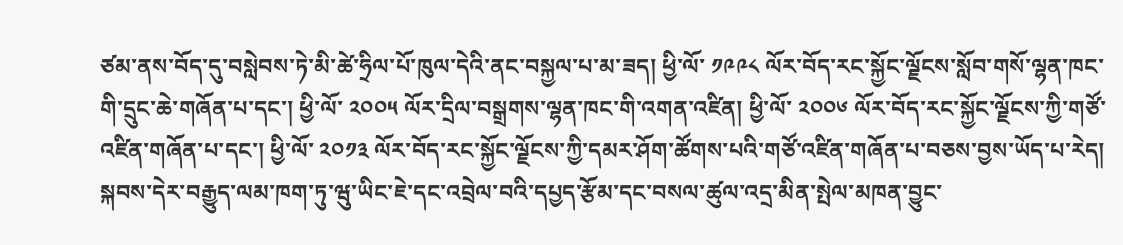ཙམ་ནས་བོད་དུ་བསླེབས་ཏེ་མི་ཚེ་ཧྲིལ་པོ་ཁུལ་དེའི་ནང་བསྐྱལ་པ་མ་ཟད། ཕྱི་ལོ་ ༡༩༩༨ ལོར་བོད་རང་སྐྱོང་ལྗོངས་སློབ་གསོ་ལྷན་ཁང་གི་དྲུང་ཆེ་གཞོན་པ་དང་། ཕྱི་ལོ་ ༢༠༠༥ ལོར་དྲིལ་བསྒྲགས་ལྷན་ཁང་གི་འགན་འཛིན། ཕྱི་ལོ་ ༢༠༠༦ ལོར་བོད་རང་སྐྱོང་ལྗོངས་ཀྱི་གཙོ་འཛིན་གཞོན་པ་དང་། ཕྱི་ལོ་ ༢༠༡༣ ལོར་བོད་རང་སྐྱོང་ལྗོངས་ཀྱི་དམར་ཤོག་ཚོགས་པའི་གཙོ་འཛིན་གཞོན་པ་བཅས་བྱས་ཡོད་པ་རེད། སྐབས་དེར་བརྒྱུད་ལམ་ཁག་ཏུ་ཝུ་ཡིང་ཇེ་དང་འབྲེལ་བའི་དཔྱད་རྩོམ་དང་བསལ་ཚུལ་འདྲ་མིན་སྤེལ་མཁན་བྱུང་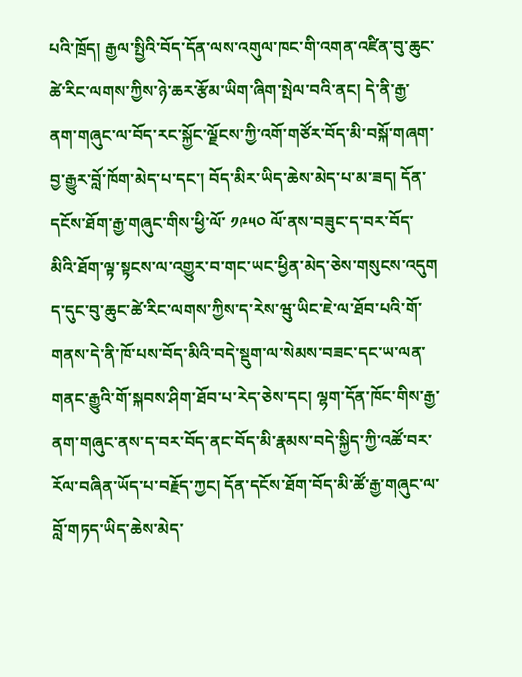པའི་ཁྲོད། རྒྱལ་སྤྱིའི་བོད་དོན་ལས་འགུལ་ཁང་གི་འགན་འཛིན་བུ་ཆུང་ཚེ་རིང་ལགས་ཀྱིས་ཉེ་ཆར་རྩོམ་ཡིག་ཞིག་སྤེལ་བའི་ནང། དེ་ནི་རྒྱ་ནག་གཞུང་ལ་བོད་རང་སྐྱོང་ལྗོངས་ཀྱི་འགོ་གཙོར་བོད་མི་བསྐོ་གཞག་བྱ་རྒྱུར་བློ་ཁོག་མེད་པ་དང་། བོད་མིར་ཡིད་ཆེས་མེད་པ་མ་ཟད། དོན་དངོས་ཐོག་རྒྱ་གཞུང་གིས་ཕྱི་ལོ་ ༡༩༥༠ ལོ་ནས་བཟུང་ད་བར་བོད་མིའི་ཐོག་ལྟ་སྟངས་ལ་འགྱུར་བ་གང་ཡང་ཕྱིན་མེད་ཅེས་གསུངས་འདུག ད་དུང་བུ་ཆུང་ཚེ་རིང་ལགས་ཀྱིས་ད་རེས་ཝུ་ཡིང་ཇེ་ལ་ཐོབ་པའི་གོ་གནས་དེ་ནི་ཁོ་པས་བོད་མིའི་བདེ་སྡུག་ལ་སེམས་བཟང་དང་ཡ་ལན་གནང་རྒྱུའི་གོ་སྐབས་ཤིག་ཐོབ་པ་རེད་ཅེས་དང། ལྷག་དོན་ཁོང་གིས་རྒྱ་ནག་གཞུང་ནས་ད་བར་བོད་ནང་བོད་མི་རྣམས་བདེ་སྐྱིད་ཀྱི་འཚོ་བར་རོལ་བཞིན་ཡོད་པ་བརྗོད་ཀྱང། དོན་དངོས་ཐོག་བོད་མི་ཚོ་རྒྱ་གཞུང་ལ་བློ་གཏད་ཡིད་ཆེས་མེད་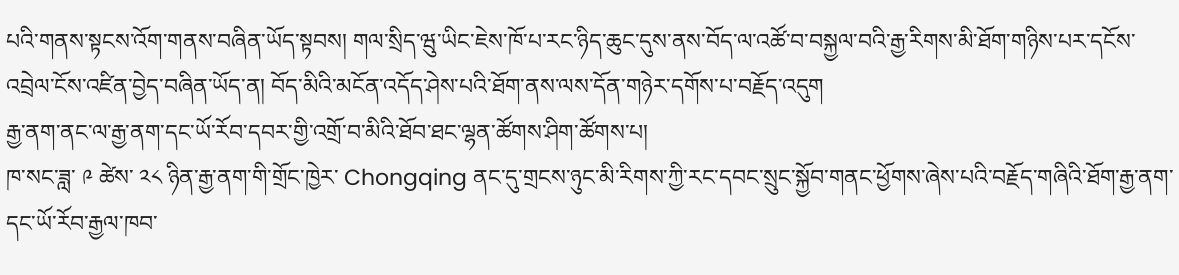པའི་གནས་སྟངས་འོག་གནས་བཞིན་ཡོད་སྟབས། གལ་སྲིད་ཝུ་ཡིང་ཇེས་ཁོ་པ་རང་ཉིད་ཆུང་དུས་ནས་བོད་ལ་འཚོ་བ་བསྐྱལ་བའི་རྒྱ་རིགས་མི་ཐོག་གཉིས་པར་དངོས་འབྲེལ་ངོས་འཛིན་བྱེད་བཞིན་ཡོད་ན། བོད་མིའི་མངོན་འདོད་ཤེས་པའི་ཐོག་ནས་ལས་དོན་གཉེར་དགོས་པ་བརྗོད་འདུག
རྒྱ་ནག་ནང་ལ་རྒྱ་ནག་དང་ཡོ་རོབ་དབར་གྱི་འགྲོ་བ་མིའི་ཐོབ་ཐང་ལྷན་ཚོགས་ཤིག་ཚོགས་པ།
ཁ་སང་ཟླ་ ༩ ཚེས་ ༢༨ ཉིན་རྒྱ་ནག་གི་གྲོང་ཁྱེར་ Chongqing ནང་དུ་གྲངས་ཉུང་མི་རིགས་ཀྱི་རང་དབང་སྲུང་སྐྱོབ་གནང་ཕྱོགས་ཞེས་པའི་བརྗོད་གཞིའི་ཐོག་རྒྱ་ནག་དང་ཡོ་རོབ་རྒྱལ་ཁབ་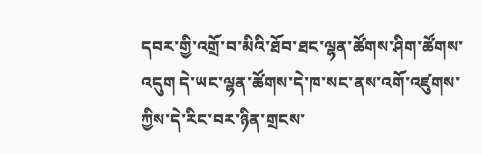དབར་གྱི་འགྲོ་བ་མིའི་ཐོབ་ཐང་ལྷན་ཚོགས་ཤིག་ཚོགས་འདུག དེ་ཡང་ལྷན་ཚོགས་དེ་ཁ་སང་ནས་འགོ་འཛུགས་ཀྱིས་དེ་རིང་བར་ཉིན་གྲངས་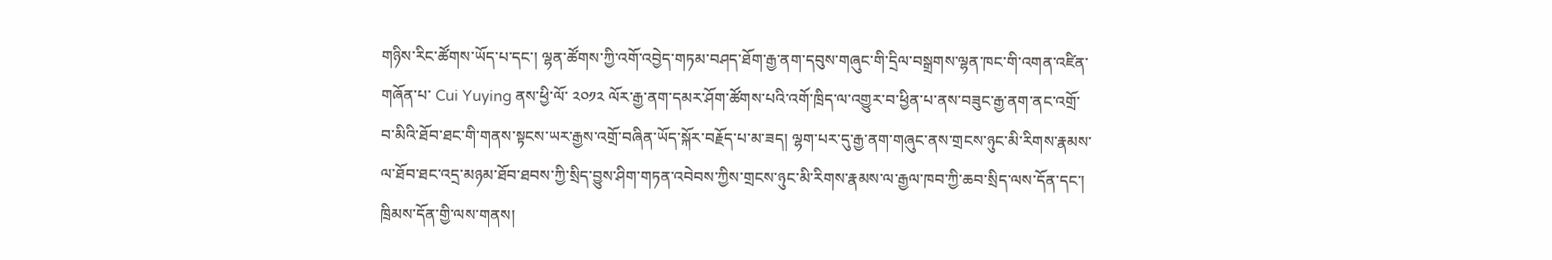གཉིས་རིང་ཚོགས་ཡོད་པ་དང་། ལྷན་ཚོགས་ཀྱི་འགོ་འབྱེད་གཏམ་བཤད་ཐོག་རྒྱ་ནག་དབུས་གཞུང་གི་དྲིལ་བསྒྲགས་ལྷན་ཁང་གི་འགན་འཛིན་གཞོན་པ་ Cui Yuying ནས་ཕྱི་ལོ་ ༢༠༡༢ ལོར་རྒྱ་ནག་དམར་ཤོག་ཚོགས་པའི་འགོ་ཁྲིད་ལ་འགྱུར་བ་ཕྱིན་པ་ནས་བཟུང་རྒྱ་ནག་ནང་འགྲོ་བ་མིའི་ཐོབ་ཐང་གི་གནས་སྟངས་ཡར་རྒྱས་འགྲོ་བཞིན་ཡོད་སྐོར་བརྗོད་པ་མ་ཟད། ལྷག་པར་དུ་རྒྱ་ནག་གཞུང་ནས་གྲངས་ཉུང་མི་རིགས་རྣམས་ལ་ཐོབ་ཐང་འདྲ་མཉམ་ཐོབ་ཐབས་ཀྱི་སྲིད་བྱུས་ཤིག་གཏན་འབེབས་ཀྱིས་གྲངས་ཉུང་མི་རིགས་རྣམས་ལ་རྒྱལ་ཁབ་ཀྱི་ཆབ་སྲིད་ལས་དོན་དང་། ཁྲིམས་དོན་གྱི་ལས་གནས།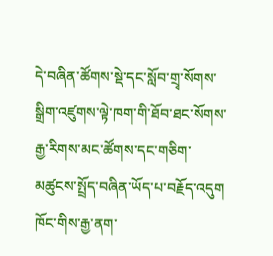དེ་བཞིན་ཚོགས་སྡེ་དང་སློབ་གྲྭ་སོགས་སྒྲིག་འཛུགས་ལྟེ་ཁག་གི་ཐོབ་ཐང་སོགས་རྒྱ་རིགས་མང་ཚོགས་དང་གཅིག་མཚུངས་སྤྲོད་བཞིན་ཡོད་པ་བརྗོད་འདུག ཁོང་གིས་རྒྱ་ནག་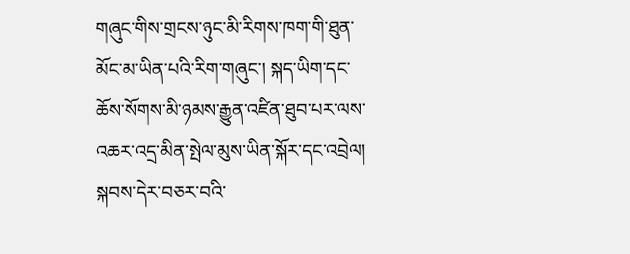གཞུང་གིས་གྲངས་ཉུང་མི་རིགས་ཁག་གི་ཐུན་མོང་མ་ཡིན་པའི་རིག་གཞུང་། སྐད་ཡིག་དང་ཆོས་སོགས་མི་ཉམས་རྒྱུན་འཛིན་ཐུབ་པར་ལས་འཆར་འདྲ་མིན་སྤེལ་མུས་ཡིན་སྐོར་དང་འབྲེལ། སྐབས་དེར་བཅར་བའི་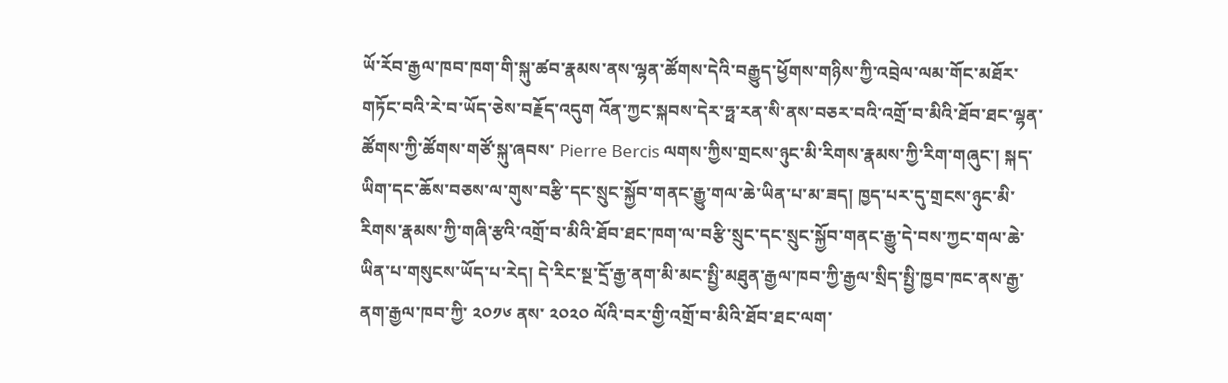ཡོ་རོབ་རྒྱལ་ཁབ་ཁག་གི་སྐུ་ཚབ་རྣམས་ནས་ལྷན་ཚོགས་དེའི་བརྒྱུད་ཕྱོགས་གཉིས་ཀྱི་འབྲེལ་ལམ་གོང་མཐོར་གཏོང་བའི་རེ་བ་ཡོད་ཅེས་བརྗོད་འདུག འོན་ཀྱང་སྐབས་དེར་ཧྥ་རན་སི་ནས་བཅར་བའི་འགྲོ་བ་མིའི་ཐོབ་ཐང་ལྷན་ཚོགས་ཀྱི་ཚོགས་གཙོ་སྐུ་ཞབས་ Pierre Bercis ལགས་ཀྱིས་གྲངས་ཉུང་མི་རིགས་རྣམས་ཀྱི་རིག་གཞུང་། སྐད་ཡིག་དང་ཆོས་བཅས་ལ་གུས་བརྩི་དང་སྲུང་སྐྱོབ་གནང་རྒྱུ་གལ་ཆེ་ཡིན་པ་མ་ཟད། ཁྱད་པར་དུ་གྲངས་ཉུང་མི་རིགས་རྣམས་ཀྱི་གཞི་རྩའི་འགྲོ་བ་མིའི་ཐོབ་ཐང་ཁག་ལ་བརྩི་སྲུང་དང་སྲུང་སྐྱོབ་གནང་རྒྱུ་དེ་བས་ཀྱང་གལ་ཆེ་ཡིན་པ་གསུངས་ཡོད་པ་རེད། དེ་རིང་སྔ་དྲོ་རྒྱ་ནག་མི་མང་སྤྱི་མཐུན་རྒྱལ་ཁབ་ཀྱི་རྒྱལ་སྲིད་སྤྱི་ཁྱབ་ཁང་ནས་རྒྱ་ནག་རྒྱལ་ཁབ་ཀྱི་ ༢༠༡༦ ནས་ ༢༠༢༠ ལོའི་བར་གྱི་འགྲོ་བ་མིའི་ཐོབ་ཐང་ལག་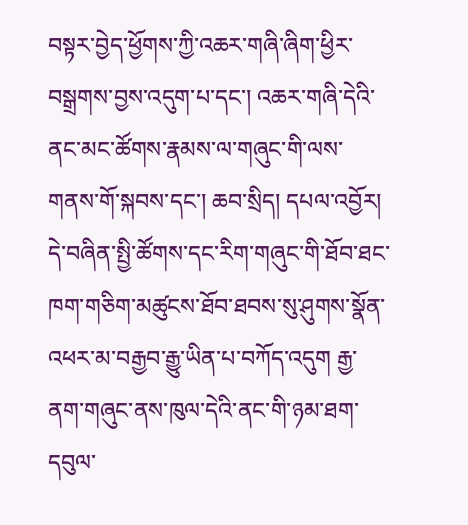བསྟར་བྱེད་ཕྱོགས་ཀྱི་འཆར་གཞི་ཞིག་ཕྱིར་བསྒྲགས་བྱས་འདུག་པ་དང་། འཆར་གཞི་དེའི་ནང་མང་ཚོགས་རྣམས་ལ་གཞུང་གི་ལས་གནས་གོ་སྐབས་དང་། ཆབ་སྲིད། དཔལ་འབྱོར། དེ་བཞིན་སྤྱི་ཚོགས་དང་རིག་གཞུང་གི་ཐོབ་ཐང་ཁག་གཅིག་མཚུངས་ཐོབ་ཐབས་སུ་ཤུགས་སྣོན་འཕར་མ་བརྒྱབ་རྒྱུ་ཡིན་པ་བཀོད་འདུག རྒྱ་ནག་གཞུང་ནས་ཁུལ་དེའི་ནང་གི་ཉམ་ཐག་དབུལ་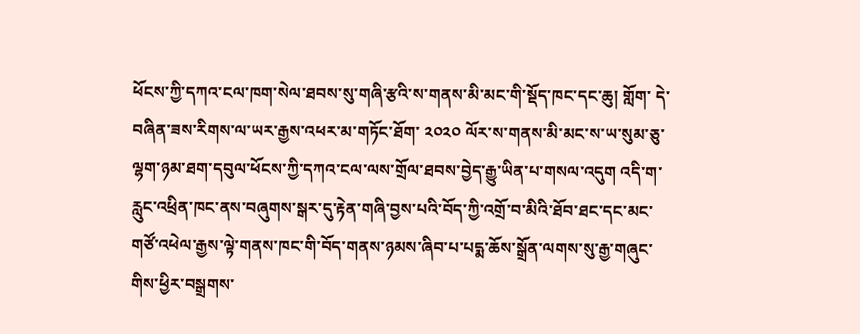ཕོངས་ཀྱི་དཀའ་ངལ་ཁག་སེལ་ཐབས་སུ་གཞི་རྩའི་ས་གནས་མི་མང་གི་སྡོད་ཁང་དང་ཆུ། གློག་ དེ་བཞིན་ཟས་རིགས་ལ་ཡར་རྒྱས་འཕར་མ་གཏོང་ཐོག་ ༢༠༢༠ ལོར་ས་གནས་མི་མང་ས་ཡ་སུམ་ཅུ་ལྷག་ཉམ་ཐག་དབུལ་ཕོངས་ཀྱི་དཀའ་ངལ་ལས་གྲོལ་ཐབས་བྱེད་རྒྱུ་ཡིན་པ་གསལ་འདུག འདི་ག་རླུང་འཕྲིན་ཁང་ནས་བཞུགས་སྒར་དུ་རྟེན་གཞི་བྱས་པའི་བོད་ཀྱི་འགྲོ་བ་མིའི་ཐོབ་ཐང་དང་མང་གཙོ་འཕེལ་རྒྱས་ལྟེ་གནས་ཁང་གི་བོད་གནས་ཉམས་ཞིབ་པ་པདྨ་ཆོས་སྒྲོན་ལགས་སུ་རྒྱ་གཞུང་གིས་ཕྱིར་བསྒྲགས་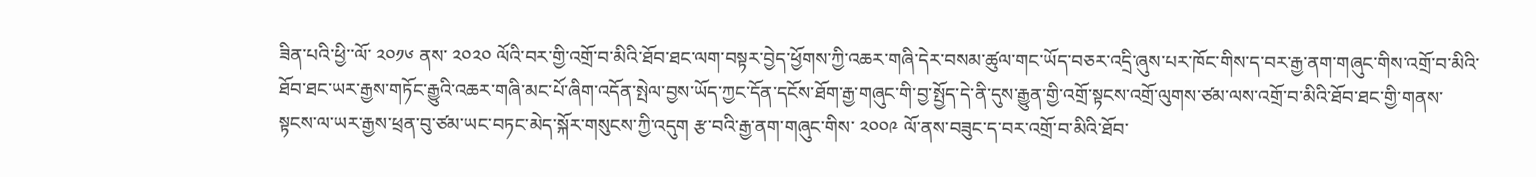ཟིན་པའི་ཕྱི་་ལོ་ ༢༠༡༦ ནས་ ༢༠༢༠ ལོའི་བར་གྱི་འགྲོ་བ་མིའི་ཐོབ་ཐང་ལག་བསྟར་བྱེད་ཕྱོགས་ཀྱི་འཆར་གཞི་དེར་བསམ་ཚུལ་གང་ཡོད་བཅར་འདྲི་ཞུས་པར་ཁོང་གིས་ད་བར་རྒྱ་ནག་གཞུང་གིས་འགྲོ་བ་མིའི་ཐོབ་ཐང་ཡར་རྒྱས་གཏོང་རྒྱུའི་འཆར་གཞི་མང་པོ་ཞིག་འདོན་སྤེལ་བྱས་ཡོད་ཀྱང་དོན་དངོས་ཐོག་རྒྱ་གཞུང་གི་བྱ་སྤྱོད་དེ་ནི་དུས་རྒྱུན་གྱི་འགྲོ་སྟངས་འགྲོ་ལུགས་ཙམ་ལས་འགྲོ་བ་མིའི་ཐོབ་ཐང་གྱི་གནས་སྟངས་ལ་ཡར་རྒྱས་ཕྲན་བུ་ཙམ་ཡང་བཏང་མེད་སྐོར་གསུངས་ཀྱི་འདུག རྩ་བའི་རྒྱ་ནག་གཞུང་གིས་ ༢༠༠༩ ལོ་ནས་བཟུང་ད་བར་འགྲོ་བ་མིའི་ཐོབ་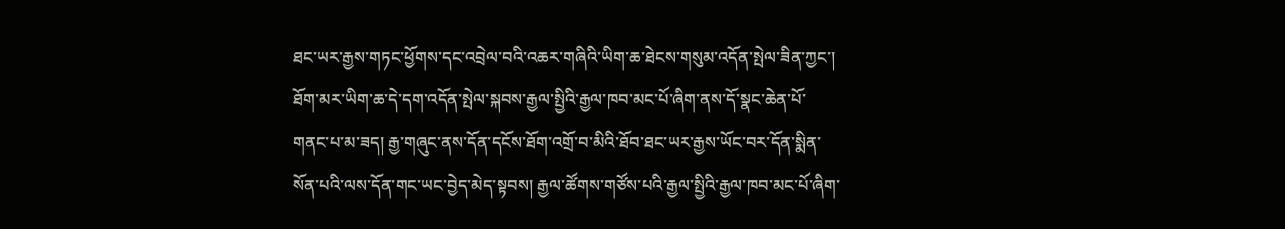ཐང་ཡར་རྒྱས་གཏང་ཕྱོགས་དང་འབྲེལ་བའི་འཆར་གཞིའི་ཡིག་ཆ་ཐེངས་གསུམ་འདོན་སྤེལ་ཟིན་ཀྱང་།  ཐོག་མར་ཡིག་ཆ་དེ་དག་འདོན་སྤེལ་སྐབས་རྒྱལ་སྤྱིའི་རྒྱལ་ཁབ་མང་པོ་ཞིག་ནས་དོ་སྣང་ཆེན་པོ་གནང་པ་མ་ཟད། རྒྱ་གཞུང་ནས་དོན་དངོས་ཐོག་འགྲོ་བ་མིའི་ཐོབ་ཐང་ཡར་རྒྱས་ཡོང་བར་དོན་སྨིན་སོན་པའི་ལས་དོན་གང་ཡང་བྱེད་མེད་སྟབས། རྒྱལ་ཚོགས་གཙོས་པའི་རྒྱལ་སྤྱིའི་རྒྱལ་ཁབ་མང་པོ་ཞིག་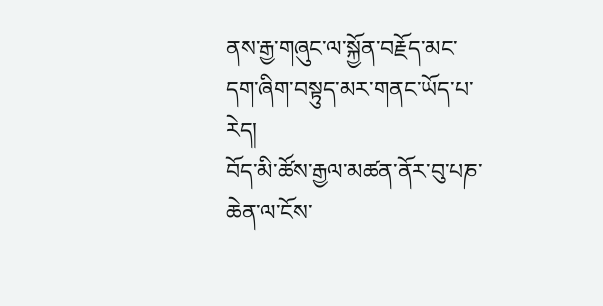ནས་རྒྱ་གཞུང་ལ་སྐྱོན་བརྗོད་མང་དག་ཞིག་བསྟུད་མར་གནང་ཡོད་པ་རེད།
བོད་མི་ཚོས་རྒྱལ་མཚན་ནོར་བུ་པཎ་ཆེན་ལ་ངོས་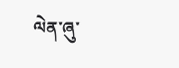ལེན་ཞུ་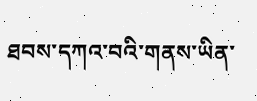ཐབས་དཀའ་བའི་གནས་ཡིན་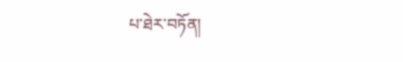པ་ཐེར་བཏོན།